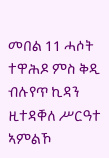መበል 11 ሓሶት
ተዋሕዶ ምስ ቅዲ ብሉየጥ ኪዳን ዚተዳቐለ ሥርዓተ ኣምልኾ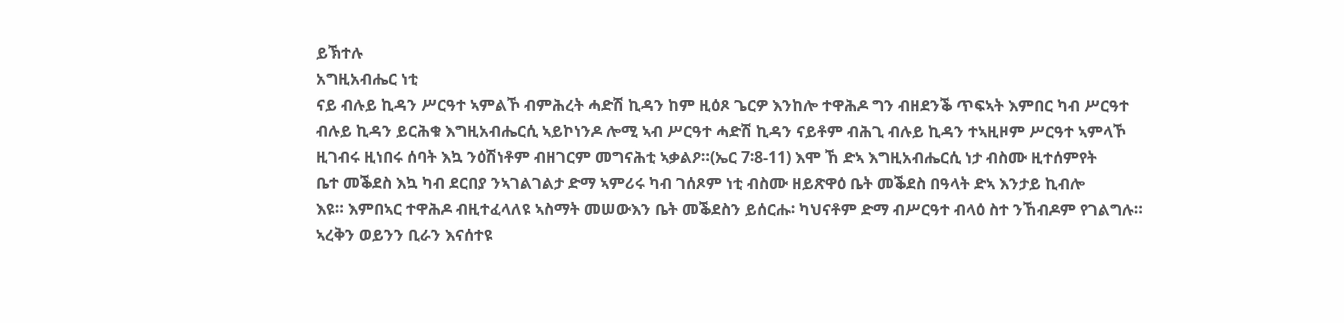ይኽተሉ
አግዚአብሔር ነቲ
ናይ ብሉይ ኪዳን ሥርዓተ ኣምልኾ ብምሕረት ሓድሽ ኪዳን ከም ዚዕጾ ጌርዎ እንከሎ ተዋሕዶ ግን ብዘደንቕ ጥፍኣት እምበር ካብ ሥርዓተ
ብሉይ ኪዳን ይርሕቁ እግዚአብሔርሲ ኣይኮነንዶ ሎሚ ኣብ ሥርዓተ ሓድሽ ኪዳን ናይቶም ብሕጊ ብሉይ ኪዳን ተኣዚዞም ሥርዓተ ኣምላኾ
ዚገብሩ ዚነበሩ ሰባት እኳ ንዕሽነቶም ብዘገርም መግናሕቲ ኣቃልዖ።(ኤር 7፡8-11) እሞ ኸ ድኣ እግዚአብሔርሲ ነታ ብስሙ ዚተሰምየት
ቤተ መቕደስ እኳ ካብ ደርበያ ንኣገልገልታ ድማ ኣምሪሩ ካብ ገሰጾም ነቲ ብስሙ ዘይጽዋዕ ቤት መቕደስ በዓላት ድኣ እንታይ ኪብሎ
እዩ። እምበኣር ተዋሕዶ ብዚተፈላለዩ ኣስማት መሠውእን ቤት መቕደስን ይሰርሑ፡ ካህናቶም ድማ ብሥርዓተ ብላዕ ስተ ንኸብዶም የገልግሉ።
ኣረቅን ወይንን ቢራን እናሰተዩ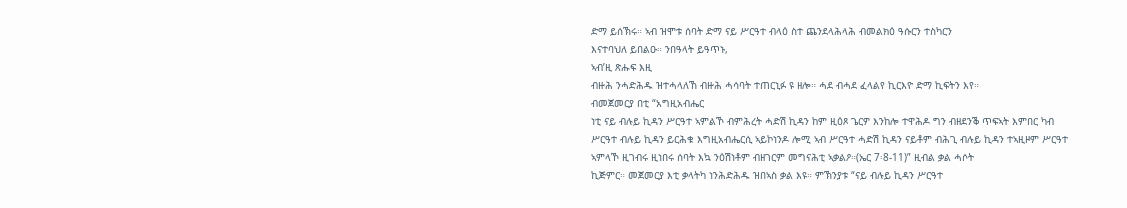ድማ ይሰኽሩ። ኣብ ዝሞቱ ሰባት ድማ ናይ ሥርዓተ ብላዕ ስተ ጨንደላሕላሕ ብመልክዕ ዓሱርን ተስካርን
እናተባህለ ይበልዑ። ንበዓላት ይዓጥኑ,
ኣብ’ዚ ጽሑፍ እዚ
ብዙሕ ንሓድሕዱ ዝተሓላለኸ ብዙሕ ሓሳባት ተጠርኒፉ ዩ ዘሎ። ሓደ ብሓደ ፈላልየ ኪርእዮ ድማ ኪፍትን እየ።
ብመጀመርያ በቲ “አግዚአብሔር
ነቲ ናይ ብሉይ ኪዳን ሥርዓተ ኣምልኾ ብምሕረት ሓድሽ ኪዳን ከም ዚዕጾ ጌርዎ እንከሎ ተዋሕዶ ግን ብዘደንቕ ጥፍኣት እምበር ካብ
ሥርዓተ ብሉይ ኪዳን ይርሕቁ እግዚአብሔርሲ ኣይኮነንዶ ሎሚ ኣብ ሥርዓተ ሓድሽ ኪዳን ናይቶም ብሕጊ ብሉይ ኪዳን ተኣዚዞም ሥርዓተ
ኣምላኾ ዚገብሩ ዚነበሩ ሰባት እኳ ንዕሽነቶም ብዘገርም መግናሕቲ ኣቃልዖ።(ኤር 7፡8-11)” ዚብል ቃል ሓሶት
ኪጅምር። መጀመርያ እቲ ቃላትካ ነንሕድሕዱ ዝበኣስ ቃል እዩ። ምኽንያቱ “ናይ ብሉይ ኪዳን ሥርዓተ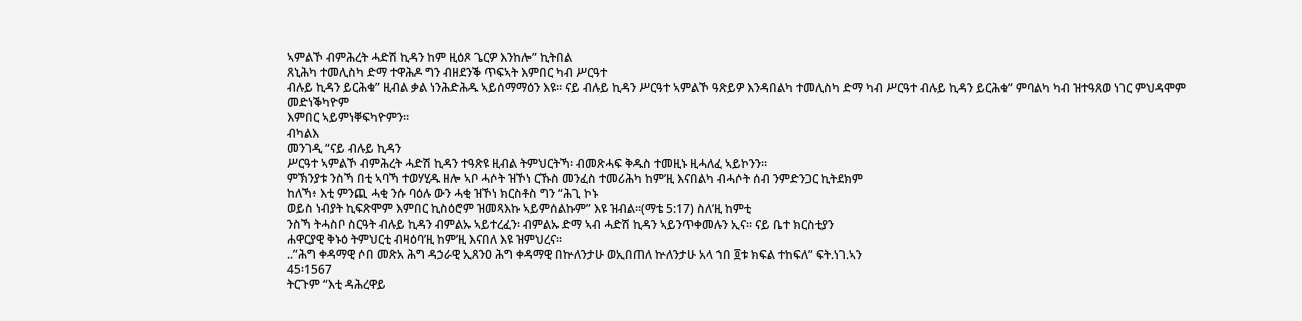ኣምልኾ ብምሕረት ሓድሽ ኪዳን ከም ዚዕጾ ጌርዎ እንከሎ” ኪትበል
ጸኒሕካ ተመሊስካ ድማ ተዋሕዶ ግን ብዘደንቕ ጥፍኣት እምበር ካብ ሥርዓተ
ብሉይ ኪዳን ይርሕቁ” ዚብል ቃል ነንሕድሕዱ ኣይሰማማዕን እዩ። ናይ ብሉይ ኪዳን ሥርዓተ ኣምልኾ ዓጽይዎ እንዳበልካ ተመሊስካ ድማ ካብ ሥርዓተ ብሉይ ኪዳን ይርሕቁ” ምባልካ ካብ ዝተዓጸወ ነገር ምህዳሞም መድነቕካዮም
እምበር ኣይምነቐፍካዮምን።
ብካልእ
መንገዲ “ናይ ብሉይ ኪዳን
ሥርዓተ ኣምልኾ ብምሕረት ሓድሽ ኪዳን ተዓጽዩ ዚብል ትምህርትኻ፡ ብመጽሓፍ ቅዱስ ተመዚኑ ዚሓለፈ ኣይኮንን።
ምኽንያቱ ንስኻ በቲ ኣባኻ ተወሃሂዱ ዘሎ ኣቦ ሓሶት ዝኾነ ርኹስ መንፈስ ተመሪሕካ ከም’ዚ እናበልካ ብሓሶት ሰብ ንምድንጋር ኪትደክም
ከለኻ፥ እቲ ምንጪ ሓቂ ንሱ ባዕሉ ውን ሓቂ ዝኾነ ክርስቶስ ግን “ሕጊ ኮኑ
ወይስ ነብያት ኪፍጽሞም እምበር ኪስዕሮም ዝመጻእኩ ኣይምሰልኩም” እዩ ዝብል።(ማቴ 5:17) ስለ’ዚ ከምቲ
ንስኻ ትሓስቦ ስርዓት ብሉይ ኪዳን ብምልኡ ኣይተረፈን፡ ብምልኡ ድማ ኣብ ሓድሽ ኪዳን ኣይንጥቀመሉን ኢና። ናይ ቤተ ክርስቲያን
ሐዋርያዊ ቅኑዕ ትምህርቲ ብዛዕባ’ዚ ከም’ዚ እናበለ እዩ ዝምህረና።
..”ሕግ ቀዳማዊ ሶበ መጽአ ሕግ ዳኃራዊ ኢጸንዐ ሕግ ቀዳማዊ በኵለንታሁ ወኢበጠለ ኵለንታሁ አላ ኀበ ፬ቱ ክፍል ተከፍለ” ፍት.ነገ.ኣን
45፡1567
ትርጉም “እቲ ዳሕረዋይ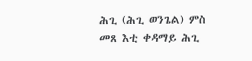ሕጊ (ሕጊ ወንጌል) ምስ
መጸ እቲ ቀዳማይ ሕጊ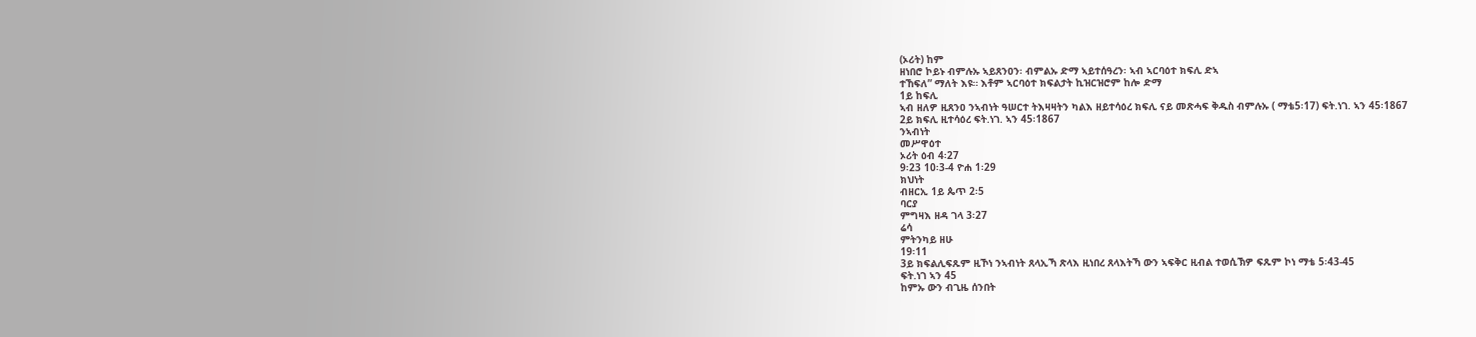(ኦሪት) ከም
ዘነበሮ ኮይኑ ብምሉኡ ኣይጸንዐን፡ ብምልኡ ድማ ኣይተሰዓረን፡ ኣብ ኣርባዕተ ክፍሊ ድኣ
ተኸፍለ” ማለት እዩ። እቶም ኣርባዕተ ክፍልታት ኪዝርዝሮም ከሎ ድማ
1ይ ከፍሊ
ኣብ ዘለዎ ዚጸንዐ ንኣብነት ዓሠርተ ትእዛዛትን ካልእ ዘይተሳዕረ ክፍሊ ናይ መጽሓፍ ቅዱስ ብምሉኡ ( ማቴ5፡17) ፍት.ነገ. ኣን 45፡1867
2ይ ክፍሊ ዚተሳዕረ ፍት.ነገ. ኣን 45፡1867
ንኣብነት
መሥዋዕተ
ኦሪት ዕብ 4፡27
9፡23 10፡3-4 ዮሐ 1፡29
ክህነት
ብዘርኢ 1ይ ጴጥ 2፡5
ባርያ
ምግዛእ ዘዳ ገላ 3፡27
ሬሳ
ምትንካይ ዘሁ
19፡11
3ይ ክፍልሊፍጹም ዚኾነ ንኣብነት ጸላኢኻ ጽላእ ዚነበረ ጸላእትኻ ውን ኣፍቅር ዚብል ተወሲኽዎ ፍጹም ኮነ ማቴ 5፡43-45
ፍት.ነገ ኣን 45
ከምኡ ውን ብጊዜ ሰንበት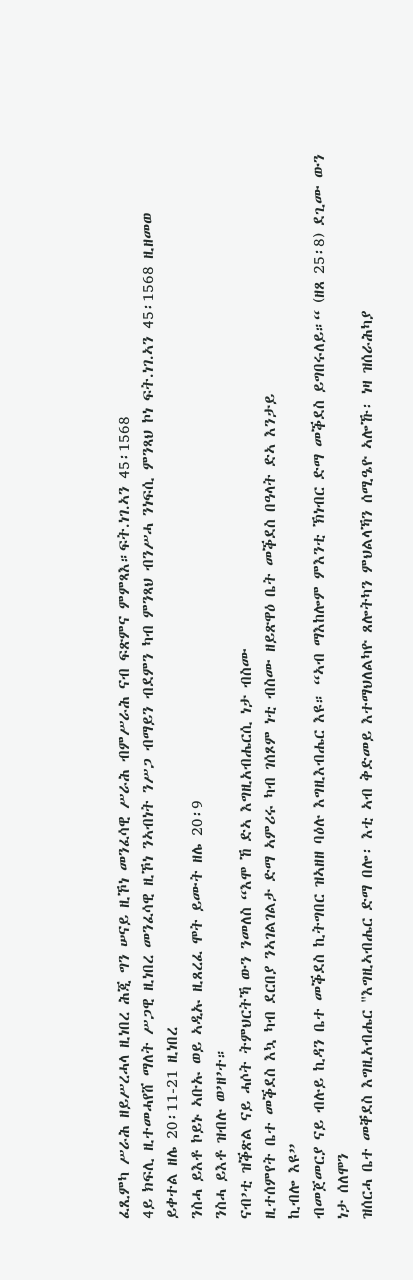ፈጺምካ ሥራሕ ዘይሥረሓላ ዚነበረ ሕጂ ግን ሠናይ ዚኾነ መንፈሳዊ ሥራሕ ብምሥራሕ ናብ ፍጽምና ምምጻእ።ፍት.ነገ.ኣን 45፡1568
4ይ ክፍሊ ዚተመሓየሸ ማለት ሥጋዊ ዚነበረ መንፈሳዊ ዚኾነ ንኣብነት ንሥጋ ብማይን ብደምን ካብ ምንጻህ ብንሥሓ ንነፍሲ ምንጻህ ኮነ ፍት.ነገ.ኣን 45፡1568 ዚዘመወ
ይቀተል ዘሌ 20፡11-21 ዚነበረ
ንስሓ ይእቶ ኮይኑ ኣቡኡ ወይ ኣዲኡ ዚጸረፈ ሞት ይሙት ዘሌ 20፡9
ንስሓ ይእቶ ዝብሉ ወ’ዘ’ተ።
ናብ’ቲ ዝቕጽል ናይ ሓሶት ትምህርትኻ ውን ንመለስ “እሞ ኸ ድኣ እግዚአብሔርሲ ነታ ብስሙ
ዚተሰምየት ቤተ መቕደስ እኳ ካብ ደርበያ ንኣገልገልታ ድማ ኣምሪሩ ካብ ገሰጾም ነቲ ብስሙ ዘይጽዋዕ ቤት መቕደስ በዓላት ድኣ እንታይ
ኪብሎ እዩ”
ብመጀመርያ ናይ ብሉይ ኪዳን ቤተ መቕደስ ኪትግበር ዝኣዘዘ ባዕሉ እግዚእብሔር እዩ። “ኣብ ማእከሎም ምእንቲ ኽነብር ድማ መቕደስ ይግበሩለይ።“ (ዘጸ 25፡8) ደጊሙ ውን ነታ ሰለሞን
ዝሰርሓ ቤተ መቐደስ እግዚአብሔር "እግዚኣብሔር ድማ በሎ፡ እቲ ኣብ ቅድመይ እተማህለልካዮ ጸሎትካን ምህልላኻን ሰሚዔዮ ኣሎኹ፡ ነዛ ዝሰራሕካያ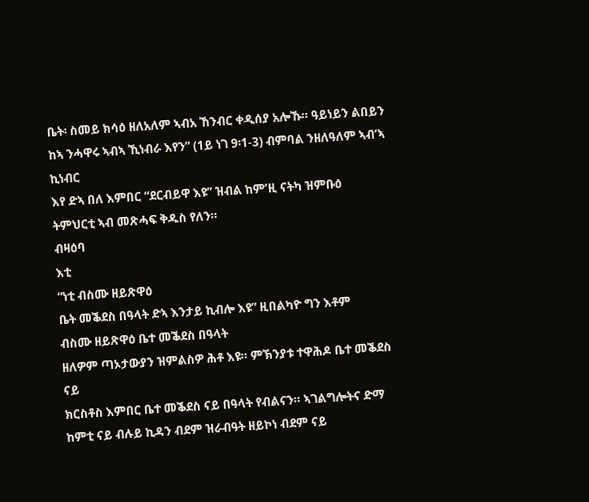ቤት፡ ስመይ ክሳዕ ዘለአለም ኣብአ ኸንብር ቀዲሰያ አሎኹ። ዓይነይን ልበይን ከኣ ንሓዋሩ ኣብኣ ኺነብራ እየን” (1ይ ነገ 9፡1-3) ብምባል ንዘለዓለም ኣብ’ኣ ኪነብር
እየ ድኣ በለ እምበር “ደርብይዋ እዩ” ዝብል ከም’ዚ ናትካ ዝምቡዕ
ትምህርቲ ኣብ መጽሓፍ ቅዱስ የለን።
ብዛዕባ
እቲ
“ነቲ ብስሙ ዘይጽዋዕ
ቤት መቕደስ በዓላት ድኣ እንታይ ኪብሎ እዩ” ዚበልካዮ ግን እቶም
ብስሙ ዘይጽዋዕ ቤተ መቕደስ በዓላት
ዘለዎም ጣኦታውያን ዝምልስዎ ሕቶ እዩ። ምኽንያቱ ተዋሕዶ ቤተ መቕደስ ናይ
ክርስቶስ እምበር ቤተ መቕደስ ናይ በዓላት የብልናን። ኣገልግሎትና ድማ ከምቲ ናይ ብሉይ ኪዳን ብደም ዝራብዓት ዘይኮነ ብደም ናይ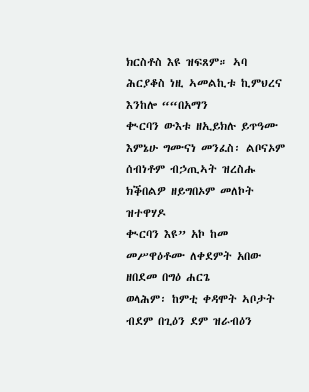ክርስቶስ እዩ ዝፍጸም። ኣባ ሕርያቆስ ነዚ ኣመልኪቱ ኪምህረና እንከሎ ““በአማን
ቊርባን ውእቱ ዘኢይክሉ ይጥዓሙ እምኔሁ ግሙናነ መንፈስ፡ ልቦናኦም ሰብነቶም ብኃጢኣት ዝረስሑ ክቕበልዎ ዘይግበኦም መለኮት ዝተዋሃዶ
ቊርባን እዩ” አኮ ከመ መሥዋዕቶሙ ለቀደምት አበው ዘበደመ በግዕ ሐርጌ
ወላሕም፡ ከምቲ ቀዳሞት ኣቦታት ብደም በጊዕን ደም ዝራብዕን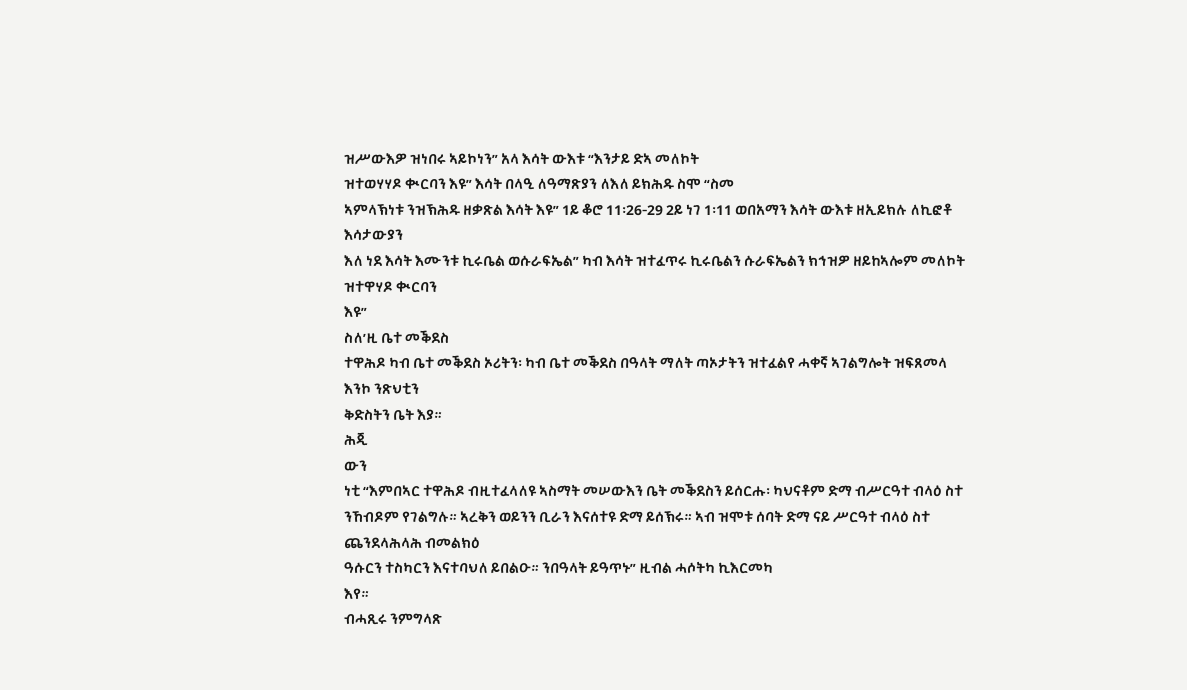ዝሥውእዎ ዝነበሩ ኣይኮነን” አላ እሳት ውእቱ “እንታይ ድኣ መለኮት
ዝተወሃሃዶ ቊርባን እዩ” እሳት በላዒ ለዓማጽያን ለእለ ይክሕዱ ስሞ “ስመ
ኣምላኽነቱ ንዝኽሕዱ ዘቃጽል እሳት እዩ” 1ይ ቆሮ 11፡26-29 2ይ ነገ 1፡11 ወበአማን እሳት ውእቱ ዘኢይክሉ ለኪፎቶ እሳታውያን
እለ ነደ እሳት እሙንቱ ኪሩቤል ወሱራፍኤል” ካብ እሳት ዝተፈጥሩ ኪሩቤልን ሱራፍኤልን ክኅዝዎ ዘይከኣሎም መለኮት ዝተዋሃዶ ቊርባን
እዩ”
ስለ’ዚ ቤተ መቕደስ
ተዋሕዶ ካብ ቤተ መቕደስ ኦሪትን፡ ካብ ቤተ መቕደስ በዓላት ማለት ጣኦታትን ዝተፈልየ ሓቀኛ ኣገልግሎት ዝፍጸመላ እንኮ ንጽህቲን
ቅድስትን ቤት እያ።
ሕጂ
ውን
ነቲ “እምበኣር ተዋሕዶ ብዚተፈላለዩ ኣስማት መሠውእን ቤት መቕደስን ይሰርሑ፡ ካህናቶም ድማ ብሥርዓተ ብላዕ ስተ
ንኸብዶም የገልግሉ። ኣረቅን ወይንን ቢራን እናሰተዩ ድማ ይሰኽሩ። ኣብ ዝሞቱ ሰባት ድማ ናይ ሥርዓተ ብላዕ ስተ ጨንደላሕላሕ ብመልክዕ
ዓሱርን ተስካርን እናተባህለ ይበልዑ። ንበዓላት ይዓጥኑ” ዚብል ሓሶትካ ኪእርመካ
እየ።
ብሓጺሩ ንምግላጽ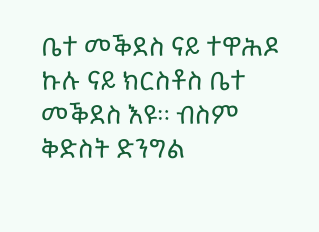ቤተ መቕደስ ናይ ተዋሕዶ ኩሉ ናይ ክርስቶስ ቤተ መቕደስ እዩ። ብስም
ቅድስት ድንግል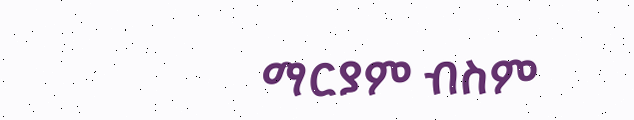ማርያም ብስም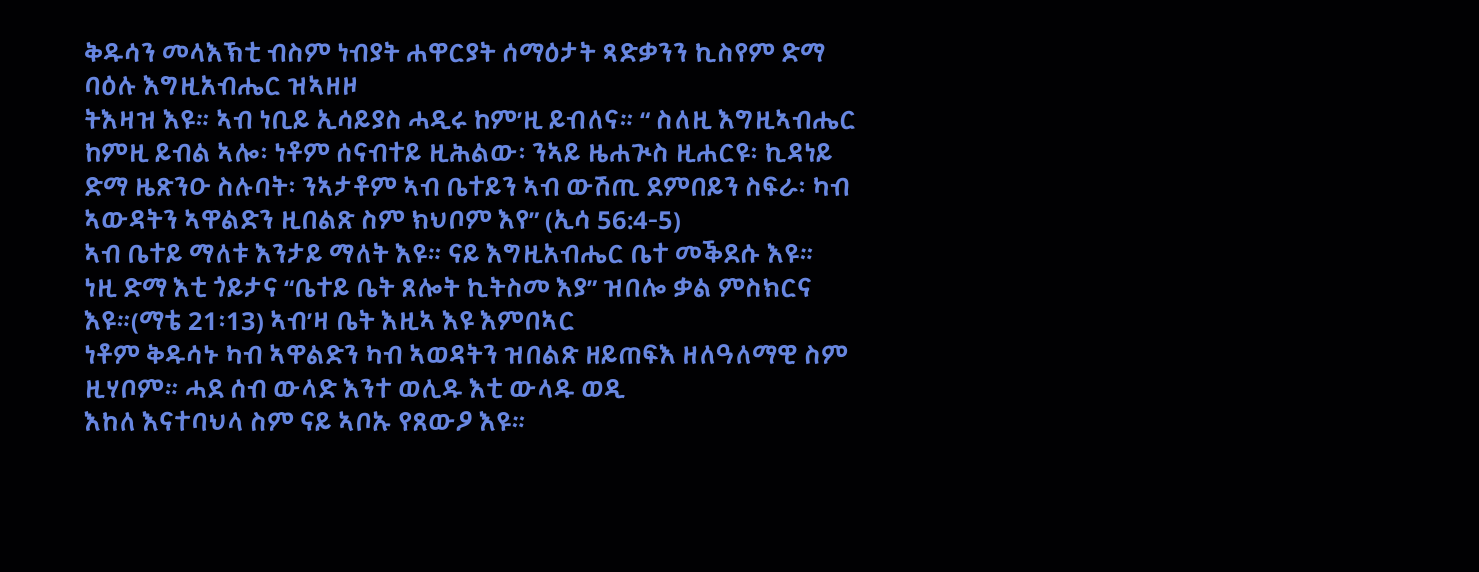ቅዱሳን መላእኽቲ ብስም ነብያት ሐዋርያት ሰማዕታት ጻድቃንን ኪስየም ድማ ባዕሉ እግዚአብሔር ዝኣዘዞ
ትእዛዝ እዩ። ኣብ ነቢይ ኢሳይያስ ሓዲሩ ከም’ዚ ይብለና። “ ስለዚ እግዚኣብሔር
ከምዚ ይብል ኣሎ፡ ነቶም ሰናብተይ ዚሕልው፡ ንኣይ ዜሐጒስ ዚሐርዩ፡ ኪዳነይ ድማ ዜጽንዑ ስሉባት፡ ንኣታቶም ኣብ ቤተይን ኣብ ውሽጢ ደምበይን ስፍራ፡ ካብ ኣውዳትን ኣዋልድን ዚበልጽ ስም ክህቦም እየ” (ኢሳ 56:4-5)
ኣብ ቤተይ ማለቱ እንታይ ማለት እዩ። ናይ እግዚአብሔር ቤተ መቕደሱ እዩ።
ነዚ ድማ እቲ ጎይታና “ቤተይ ቤት ጸሎት ኪትስመ እያ” ዝበሎ ቃል ምስክርና እዩ።(ማቴ 21፡13) ኣብ’ዛ ቤት እዚኣ እዩ እምበኣር
ነቶም ቅዱሳኑ ካብ ኣዋልድን ካብ ኣወዳትን ዝበልጽ ዘይጠፍእ ዘለዓለማዊ ስም ዚሃቦም። ሓደ ሰብ ውላድ እንተ ወሊዱ እቲ ውላዱ ወዲ
እከለ እናተባህላ ስም ናይ ኣቦኡ የጸውዖ እዩ።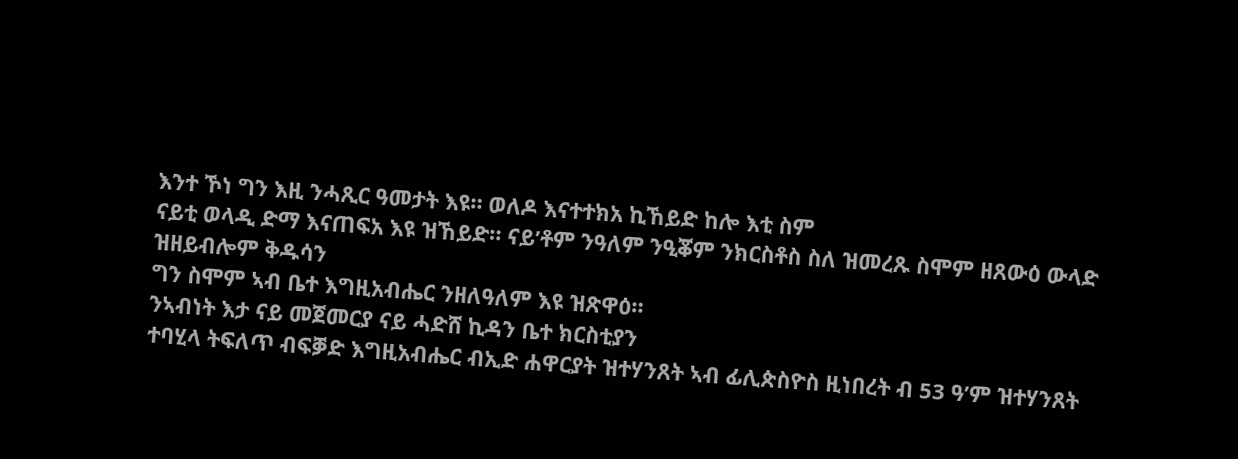እንተ ኾነ ግን እዚ ንሓጺር ዓመታት እዩ። ወለዶ እናተተክአ ኪኸይድ ከሎ እቲ ስም
ናይቲ ወላዲ ድማ እናጠፍአ እዩ ዝኸይድ። ናይ’ቶም ንዓለም ንዒቖም ንክርስቶስ ስለ ዝመረጹ ስሞም ዘጸውዕ ውላድ ዝዘይብሎም ቅዱሳን
ግን ስሞም ኣብ ቤተ እግዚአብሔር ንዘለዓለም እዩ ዝጽዋዕ።
ንኣብነት እታ ናይ መጀመርያ ናይ ሓድሸ ኪዳን ቤተ ክርስቲያን
ተባሂላ ትፍለጥ ብፍቓድ እግዚአብሔር ብኢድ ሐዋርያት ዝተሃንጸት ኣብ ፊሊጵስዮስ ዚነበረት ብ 53 ዓ’ም ዝተሃንጸት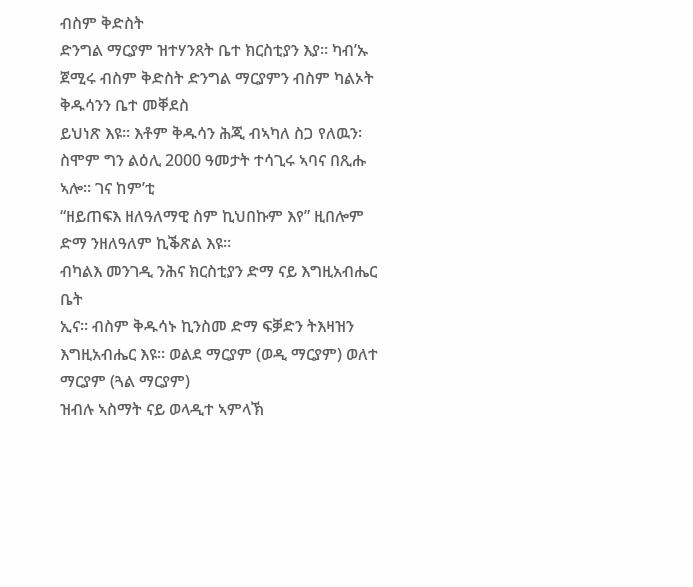ብስም ቅድስት
ድንግል ማርያም ዝተሃንጸት ቤተ ክርስቲያን እያ። ካብ’ኡ ጀሚሩ ብስም ቅድስት ድንግል ማርያምን ብስም ካልኦት ቅዱሳንን ቤተ መቐደስ
ይህነጽ እዩ። እቶም ቅዱሳን ሕጂ ብኣካለ ስጋ የለዉን፡ ስሞም ግን ልዕሊ 2000 ዓመታት ተሳጊሩ ኣባና በጺሑ ኣሎ። ገና ከም’ቲ
“ዘይጠፍእ ዘለዓለማዊ ስም ኪህበኩም እየ” ዚበሎም ድማ ንዘለዓለም ኪቕጽል እዩ።
ብካልእ መንገዲ ንሕና ክርስቲያን ድማ ናይ እግዚአብሔር ቤት
ኢና። ብስም ቅዱሳኑ ኪንስመ ድማ ፍቓድን ትእዛዝን እግዚአብሔር እዩ። ወልደ ማርያም (ወዲ ማርያም) ወለተ ማርያም (ጓል ማርያም)
ዝብሉ ኣስማት ናይ ወላዲተ ኣምላኽ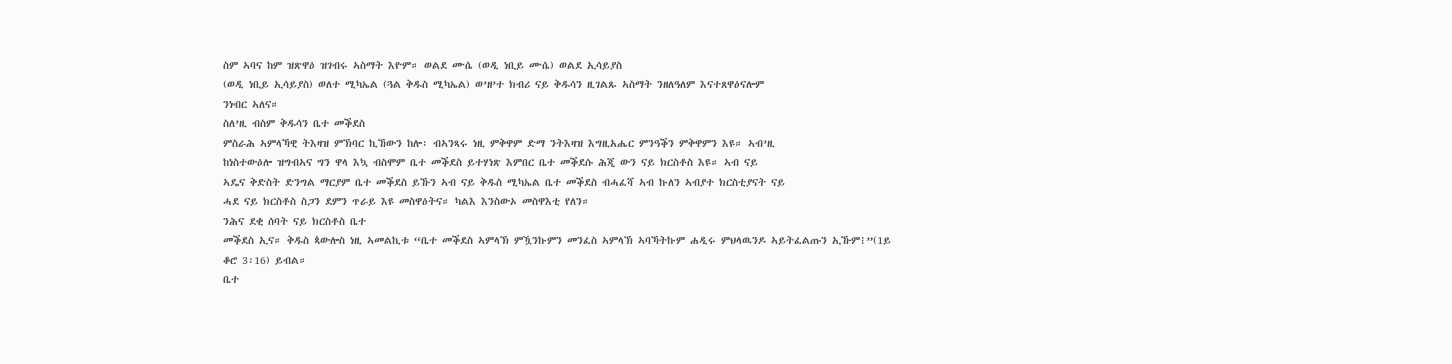ስም ኣባና ከም ዝጽዋዕ ዝገብሩ ኣስማት እዮም። ወልደ ሙሴ (ወዲ ነቢይ ሙሴ) ወልደ ኢሳይያስ
(ወዲ ነቢይ ኢሳይያስ) ወለተ ሚካኤል (ጓል ቅዱስ ሚካኤል) ወ’ዘ’ተ ክብሪ ናይ ቅዱሳን ዚገልጹ ኣስማት ንዘለዓለም እናተጸዋዕናሎም
ንነብር ኣለና።
ስለ’ዚ ብስም ቅዱሳን ቤተ መቕደስ
ምስራሕ ኣምላኻዊ ትእዛዝ ምኽባር ኪኸውን ከሎ፡ ብኣንጻሩ ነዚ ምቅዋም ድማ ንትእዛዝ እግዚአሔር ምንዓቕን ምቅዋምን እዩ። ኣብ’ዚ
ከነስተውዕሎ ዝግብኣና ግን ዋላ እኳ ብስሞም ቤተ መቕደስ ይተሃነጽ እምበር ቤተ መቕደሱ ሕጂ ውን ናይ ክርስቶስ እዩ። ኣብ ናይ
ኣዴና ቅድስት ድንግል ማርያም ቤተ መቕደስ ይኹን ኣብ ናይ ቅዱስ ሚካኤል ቤተ መቕደስ ብሓፈሻ ኣብ ኩለን ኣብያተ ክርስቲያናት ናይ
ሓደ ናይ ክርስቶስ ስጋን ደምን ጥራይ እዩ መስዋዕትና። ካልእ እንስውኦ መስዋእቲ የለን።
ንሕና ደቂ ሰባት ናይ ክርስቶስ ቤተ
መቕደስ ኢና። ቅዱስ ጳውሎስ ነዚ ኣመልኪቱ “ቤተ መቕደስ ኣምላኽ ምዃንኩምን መንፈስ ኣምላኽ ኣባኻትኩም ሐዲሩ ምህላዉንዶ ኣይትፈልጡን ኢኹም፧”(1ይ ቆሮ 3፡16) ይብል።
ቤተ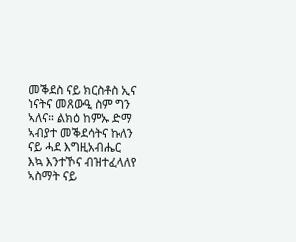መቕደስ ናይ ክርስቶስ ኢና ነናትና መጸውዒ ስም ግን ኣለና። ልክዕ ከምኡ ድማ ኣብያተ መቕደሳትና ኩለን ናይ ሓደ እግዚአብሔር
እኳ እንተኾና ብዝተፈላለየ ኣስማት ናይ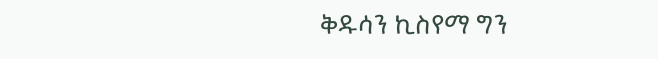ቅዱሳን ኪስየማ ግን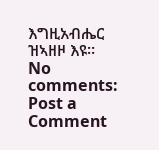እግዚአብሔር ዝኣዘዞ እዩ።
No comments:
Post a Comment